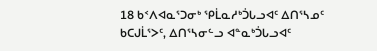18 ᑲᑉᐱᐊᓇᕐᑐᓂᒃ ᕿᒫᓇᓱᒃᑑᒐᓗᐊᑦ ᐃᑎᕐᓴᓄᑦ ᑲᑕᒍᒫᕐᐳᑦ, ᐃᑎᕐᓴᓂᓪᓗ ᐊᓐᓇᒃᑑᒐᓗᐊᑦ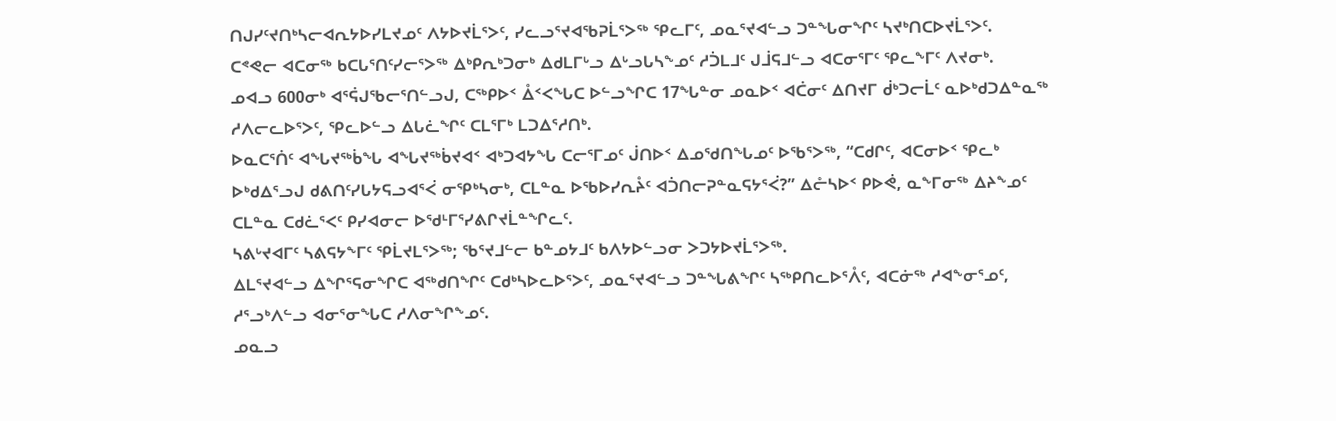ᑎᒍᓯᑦᔪᑎᒃᓴᓕᐊᕆᔭᐅᓯᒪᔪᓄᑦ ᐱᔭᐅᔪᒫᕐᐳᑦ, ᓯᓚᓗᕐᔪᐊᖃᕈᒫᕐᐳᖅ ᕿᓚᒥᑦ, ᓄᓇᕐᔪᐊᓪᓗ ᑐᓐᖓᓂᖏᑦ ᓴᔪᒃᑎᑕᐅᔪᒫᕐᐳᑦ.
ᑕᕝᕙᓕ ᐊᑕᓂᖅ ᑲᑕᒐᕐᑎᑦᓯᓕᕐᐳᖅ ᐃᒃᑭᕆᒃᑐᓂᒃ ᐃᑯᒪᒥᒡᓗ ᐃᒡᓗᒐᓴᖕᓄᑦ ᓱᑑᒪᒧᑦ ᒍᒨᕋᒧᓪᓗ ᐊᑕᓂᕐᒥᑦ ᕿᓚᖕᒥᑦ ᐱᔪᓂᒃ.
ᓄᐊᓗ 600ᓂᒃ ᐊᕐᕌᒍᖃᓕᕐᑎᓪᓗᒍ, ᑕᖅᑭᐅᑉ ᐂᑉᐸᖓᑕ ᐅᓪᓗᖏᑕ 17ᖓᓐᓂ ᓄᓇᐅᑉ ᐊᑖᓂᑦ ᐃᑎᔪᒥ ᑰᒃᑐᓕᒫᑦ ᓇᐅᒃᑯᑐᐃᓐᓇᖅ ᓱᐱᓕᓚᐅᕐᐳᑦ, ᕿᓚᐅᓪᓗ ᐃᒐᓛᖏᑦ ᑕᒪᕐᒥᒃ ᒪᑐᐃᕐᓱᑎᒃ.
ᐅᓇᑕᕐᑏᑦ ᐊᖓᔪᖅᑳᖓ ᐊᖓᔪᖅᑳᔪᐊᑉ ᐊᒃᑐᐊᔭᖓ ᑕᓕᕐᒥᓄᑦ ᒎᑎᐅᑉ ᐃᓄᖁᑎᖓᓄᑦ ᐅᖃᕐᐳᖅ, “ᑕᑯᒋᑦ, ᐊᑕᓂᐅᑉ ᕿᓚᒃ ᐅᒃᑯᐃᕐᓗᒍ ᑯᕕᑎᑦᓯᒐᔭᕋᓗᐊᕐᐹ ᓂᕿᒃᓴᓂᒃ, ᑕᒪᓐᓇ ᐅᖃᐅᓯᕆᔧᑦ ᐊᑑᑎᓕᕈᓐᓇᕋᔭᕐᐹ?” ᐃᓔᓴᐅᑉ ᑭᐅᕚ, ᓇᖕᒥᓂᖅ ᐃᔨᖕᓄᑦ ᑕᒪᓐᓇ ᑕᑯᓛᕐᐸᑦ ᑭᓯᐊᓂᓕ ᐅᖁᒻᒥᕐᓯᕕᒋᔪᒫᓐᖏᓚᑦ.
ᓴᕕᒡᔪᐊᒥᑦ ᓴᕕᕋᔭᖕᒥᑦ ᕿᒫᔪᒪᕐᐳᖅ; ᖃᕐᔪᒧᓪᓕ ᑲᓐᓄᔭᒧᑦ ᑲᐱᔭᐅᓪᓗᓂ ᐳᑐᔭᐅᔪᒫᕐᐳᖅ.
ᐃᒪᕐᔪᐊᓪᓗ ᐃᖏᕐᕋᓂᖏᑕ ᐊᖅᑯᑎᖏᑦ ᑕᑯᒃᓴᐅᓚᐅᕐᐳᑦ, ᓄᓇᕐᔪᐊᓪᓗ ᑐᓐᖓᕕᖏᑦ ᓴᖅᑭᑎᓚᐅᕐᐰᑦ, ᐊᑕᓃᖅ ᓱᐊᖕᓂᕐᓄᑦ, ᓱᕐᓗᒃᐱᓪᓗ ᐊᓂᕐᓂᖓᑕ ᓱᐱᓂᖏᖕᓄᑦ.
ᓄᓇᓗ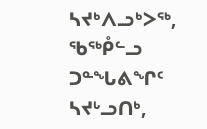ᓴᔪᒃᐱᓗᒃᐳᖅ, ᖃᖅᑬᓪᓗ ᑐᓐᖓᕕᖏᑦ ᓴᔪᒡᓗᑎᒃ,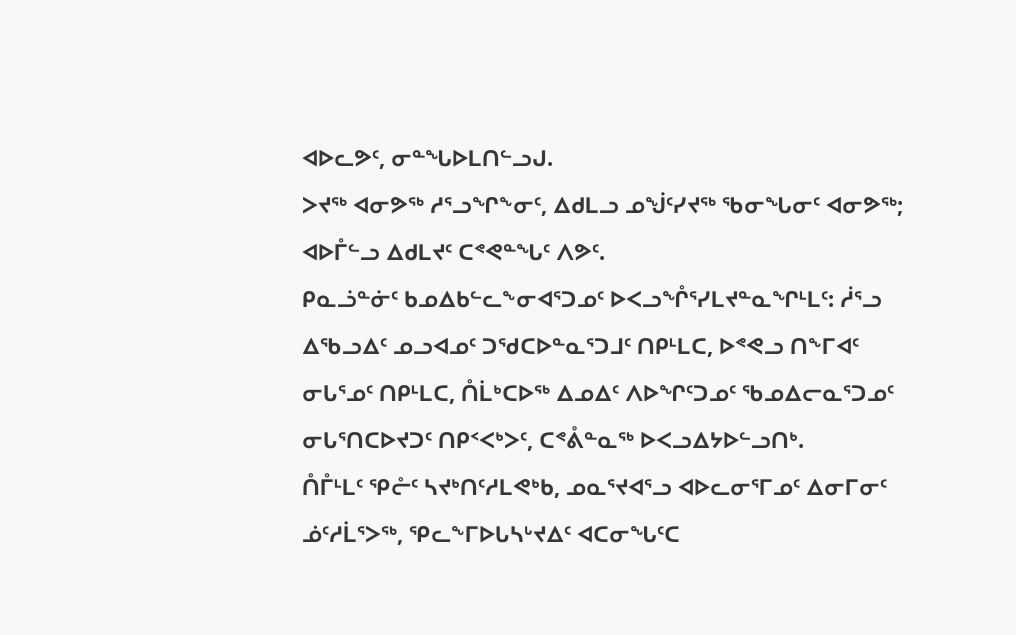ᐊᐅᓚᕗᑦ, ᓂᓐᖓᐅᒪᑎᓪᓗᒍ.
ᐳᔪᖅ ᐊᓂᕗᖅ ᓱᕐᓗᖏᖕᓂᑦ, ᐃᑯᒪᓗ ᓄᖒᑦᓯᔪᖅ ᖃᓂᖓᓂᑦ ᐊᓂᕗᖅ; ᐊᐅᒤᓪᓗ ᐃᑯᒪᔪᑦ ᑕᕝᕙᓐᖓᑦ ᐱᕗᑦ.
ᑭᓇᓘᓐᓃᑦ ᑲᓄᐃᑲᓪᓚᖕᓂᐊᕐᑐᓄᑦ ᐅᐸᓗᖎᕐᓯᒪᔪᓐᓇᖏᒻᒪᑦ: ᓲᕐᓗ ᐃᖃᓗᐃᑦ ᓄᓗᐊᓄᑦ ᑐᖁᑕᐅᓐᓇᕐᑐᒧᑦ ᑎᑭᒻᒪᑕ, ᐅᕝᕙᓗ ᑎᖕᒥᐊᑦ ᓂᒐᕐᓄᑦ ᑎᑭᒻᒪᑕ, ᑍᒫᒃᑕᐅᖅ ᐃᓄᐃᑦ ᐱᐅᖏᑦᑐᓄᑦ ᖃᓄᐃᓕᓇᕐᑐᓄᑦ ᓂᒐᕐᑎᑕᐅᔪᑐᑦ ᑎᑭᑉᐸᒃᐳᑦ, ᑕᕝᕔᓐᓇᖅ ᐅᐸᓗᐃᔭᐅᓪᓗᑎᒃ.
ᑍᒤᒻᒪᑦ ᕿᓔᑦ ᓴᔪᒃᑎᑦᓱᒪᕙᒃᑲ, ᓄᓇᕐᔪᐊᕐᓗ ᐊᐅᓚᓂᕐᒥᓄᑦ ᐃᓂᒥᓂᑦ ᓅᑦᓱᒫᕐᐳᖅ, ᕿᓚᖕᒥᐅᒐᓴᒡᔪᐃᑦ ᐊᑕᓂᖓᑦᑕ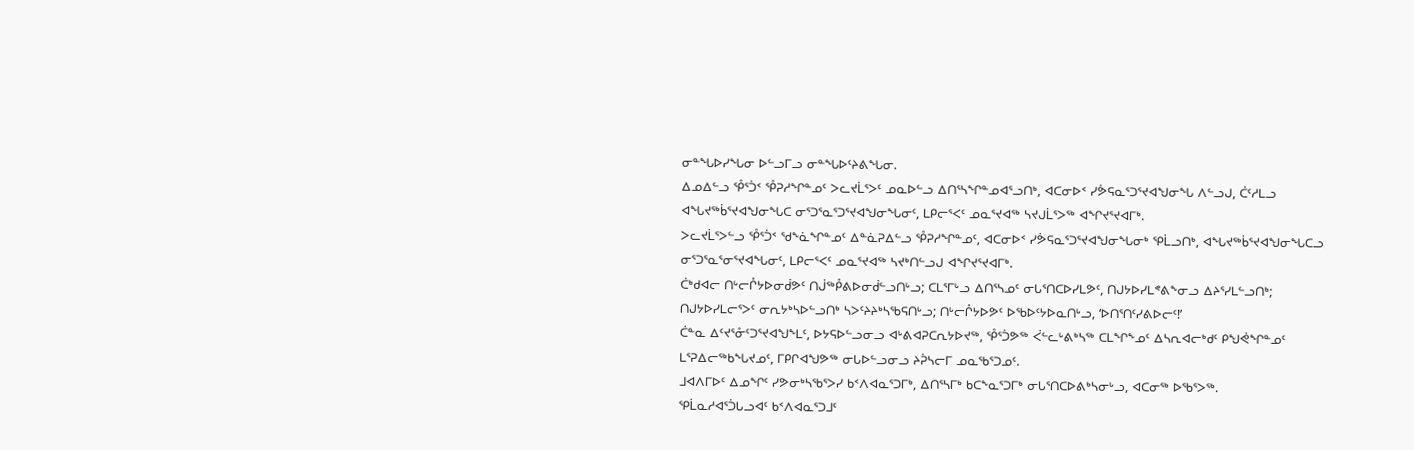ᓂᓐᖓᐅᓯᖓᓂ ᐅᓪᓗᒥᓗ ᓂᓐᖓᐅᑦᔨᕕᖓᓂ.
ᐃᓄᐃᓪᓗ ᕾᕐᑑᑉ ᕾᕈᓱᖏᓐᓄᑦ ᐳᓚᔪᒫᕐᐳᑦ ᓄᓇᐅᓪᓗ ᐃᑎᕐᓴᖏᓐᓄᐊᕐᓗᑎᒃ, ᐊᑕᓂᐅᑉ ᓯᕘᕋᓇᕐᑐᕐᔪᐊᖑᓂᖓ ᐱᓪᓗᒍ, ᑖᑦᓱᒪᓗ ᐊᖓᔪᖅᑳᕐᔪᐊᖑᓂᖓᑕ ᓂᕐᑐᕐᓇᕐᑐᕐᔪᐊᖑᓂᖓᓂᑦ, ᒪᑭᓕᕐᐸᑦ ᓄᓇᕐᔪᐊᖅ ᓴᔪᒍᒫᕐᐳᖅ ᐊᖏᔪᕐᔪᐊᒥᒃ.
ᐳᓚᔪᒫᕐᐳᓪᓗ ᕾᕐᑑᑉ ᖁᖕᓈᖏᓐᓄᑦ ᐃᓐᓈᕈᐃᓪᓗ ᕾᕈᓱᖏᓐᓄᑦ, ᐊᑕᓂᐅᑉ ᓯᕘᕋᓇᕐᑐᕐᔪᐊᖑᓂᖓᓂᒃ ᕿᒫᓗᑎᒃ, ᐊᖓᔪᖅᑳᕐᔪᐊᖑᓂᖓᑕᓗ ᓂᕐᑐᕐᓇᕐᓂᕐᔪᐊᖓᓂᑦ, ᒪᑭᓕᕐᐸᑦ ᓄᓇᕐᔪᐊᖅ ᓴᔪᒃᑎᓪᓗᒍ ᐊᖏᔪᕐᔪᐊᒥᒃ.
ᑖᒃᑯᐊᓕ ᑎᒡᓕᒊᔭᐅᓂᑰᕗᑦ ᑎᒎᖅᑬᕕᐅᓂᑰᓪᓗᑎᒡᓗ; ᑕᒪᕐᒥᒡᓗ ᐃᑎᕐᓴᓄᑦ ᓂᒐᕐᑎᑕᐅᓯᒪᕗᑦ, ᑎᒍᔭᐅᓯᒪᕝᕕᖕᓂᓗ ᐃᔨᕐᓯᒪᓪᓗᑎᒃ; ᑎᒍᔭᐅᓯᒪᓕᕐᐳᑦ ᓂᕆᔭᒃᓴᐅᓪᓗᑎᒃ ᓴᐳᑦᔨᔨᒃᓴᖃᕋᑎᒡᓗ; ᑎᒡᓕᒊᔭᐅᕗᑦ ᐅᖃᐅᑦᔭᐅᓇᑎᒡᓗ, ‘ᐅᑎᕐᑎᑦᓯᕕᐅᓕᑦ!’
ᑖᓐᓇ ᐃᑦᔪᕐᓁᑦᑐᕐᔪᐊᖑᖕᒪᑦ, ᐅᔭᕋᐅᓪᓗᓂᓗ ᐊᒡᕕᐊᕈᑕᕆᔭᐅᔪᖅ, ᕾᕐᑑᕗᖅ ᐹᓪᓚᒡᕕᒃᓴᖅ ᑕᒪᖏᖕᓄᑦ ᐃᓴᕆᐊᓕᒃᑯᑦ ᑭᖑᕚᖏᓐᓄᑦ ᒪᕐᕈᐃᓕᖅᑲᖓᔪᓄᑦ, ᒥᑭᒋᐊᖑᕗᖅ ᓂᒐᐅᓪᓗᓂᓗ ᔨᕉᓴᓕᒥ ᓄᓇᖃᕐᑐᓄᑦ.
ᒧᐊᐱᒥᐅᑦ ᐃᓄᖏᑦ ᓯᕗᓂᒃᓴᖃᕐᐳᓯ ᑲᑉᐱᐊᓇᕐᑐᒥᒃ, ᐃᑎᕐᓴᒥᒃ ᑲᑕᖕᓇᕐᑐᒥᒃ ᓂᒐᕐᑎᑕᐅᕕᒃᓴᓂᒡᓗ, ᐊᑕᓂᖅ ᐅᖃᕐᐳᖅ.
ᕿᒫᓇᓱᐊᕐᑑᒐᓗᐊᑦ ᑲᑉᐱᐊᓇᕐᑐᒧᑦ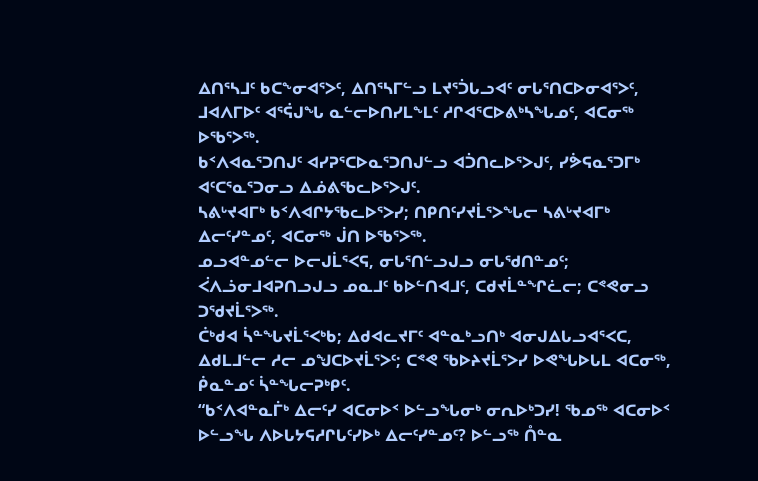ᐃᑎᕐᓴᒧᑦ ᑲᑕᖕᓂᐊᕐᐳᑦ, ᐃᑎᕐᓴᒥᓪᓗ ᒪᔪᕐᑑᒐᓗᐊᑦ ᓂᒐᕐᑎᑕᐅᓂᐊᕐᐳᑦ, ᒧᐊᐱᒥᐅᑦ ᐊᕐᕌᒍᖓ ᓇᓪᓕᐅᑎᓯᒪᖕᒪᑦ ᓱᒋᐊᕐᑕᐅᕕᒃᓴᖓᓄᑦ, ᐊᑕᓂᖅ ᐅᖃᕐᐳᖅ.
ᑲᑉᐱᐊᓇᕐᑐᑎᒍᑦ ᐊᓯᕈᕐᑕᐅᓇᕐᑐᑎᒍᓪᓗ ᐊᑑᑎᓚᐅᕐᐳᒍᑦ, ᓯᕘᕋᓇᕐᑐᒥᒃ ᐊᑦᑕᕐᓇᕐᑐᓂᓗ ᐃᓅᕕᖃᓚᐅᕐᐳᒍᑦ.
ᓴᕕᒡᔪᐊᒥᒃ ᑲᑉᐱᐊᒋᔭᖃᓚᐅᕐᐳᓯ; ᑎᑭᑎᑦᓯᔪᒫᕐᐳᖓᓕ ᓴᕕᒡᔪᐊᒥᒃ ᐃᓕᑦᓯᓐᓄᑦ, ᐊᑕᓂᖅ ᒎᑎ ᐅᖃᕐᐳᖅ.
ᓄᓗᐊᓐᓄᓪᓕ ᐅᓕᒍᒫᕐᐸᕋ, ᓂᒐᕐᑎᓪᓗᒍᓗ ᓂᒐᖁᑎᓐᓄᑦ; ᐹᐱᓘᓂᒧᐊᕈᑎᓗᒍᓗ ᓄᓇᒧᑦ ᑲᐅᓪᑎᐊᒧᑦ, ᑕᑯᔪᒫᓐᖏᓛᓕ; ᑕᕝᕙᓂᓗ ᑐᖁᔪᒫᕐᐳᖅ.
ᑖᒃᑯᐊ ᓵᓐᖓᔪᒫᕐᐸᒃᑲ; ᐃᑯᐊᓚᔪᒥᑦ ᐊᓐᓇᒃᓗᑎᒃ ᐊᓂᒍᐃᒐᓗᐊᕐᐸᑕ, ᐃᑯᒪᒧᓪᓕ ᓱᓕ ᓄᖑᑕᐅᔪᒫᕐᐳᑦ; ᑕᕝᕙ ᖃᐅᔨᔪᒫᕐᐳᓯ ᐅᕙᖓᐅᒐᒪ ᐊᑕᓂᖅ, ᑮᓇᓐᓄᑦ ᓵᓐᖓᓕᕈᒃᑭᑦ.
“ᑲᑉᐱᐊᓐᓇᒦᒃ ᐃᓕᑦᓯ ᐊᑕᓂᐅᑉ ᐅᓪᓗᖓᓂᒃ ᓂᕆᐅᒃᑐᓯ! ᖃᓄᖅ ᐊᑕᓂᐅᑉ ᐅᓪᓗᖓ ᐱᐅᒐᔭᕋᓱᒋᒐᑦᓯᐅᒃ ᐃᓕᑦᓯᓐᓄᑦ? ᐅᓪᓗᖅ ᑍᓐᓇ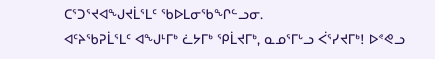ᑕᕐᑐᕐᔪᐊᖑᔪᒫᕐᒪᑦ ᖃᐅᒪᓂᖃᖏᓪᓗᓂ.
ᐊᑦᔨᖃᕈᒫᕐᒪᑦ ᐊᖑᒻᒥᒃ ᓛᔭᒥᒃ ᕿᒫᔪᒥᒃ, ᓇᓄᕐᒥᒡᓗ ᐹᕐᓯᔪᒥᒃ! ᐅᕝᕙᓗ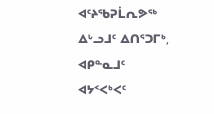ᐊᑦᔨᖃᕈᒫᕆᕗᖅ ᐃᒡᓗᒧᑦ ᐃᑎᕐᑐᒥᒃ, ᐊᑭᓐᓇᒧᑦ ᐊᔭᑉᐸᒃᐸᑦ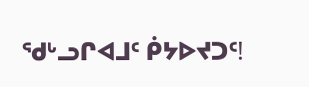ᖁᒡᓗᒋᐊᒧᑦ ᑮᔭᐅᔪᑐᑦ!